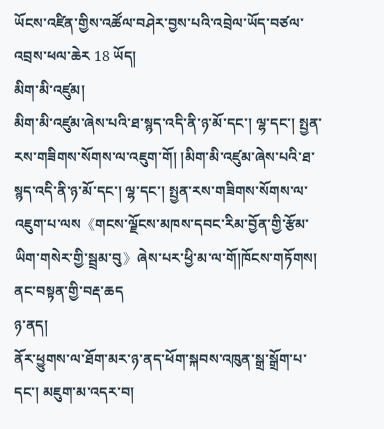ཡོངས་འཛིན་གྱིས་འཚོལ་བཤེར་བྱས་པའི་འབྲེལ་ཡོད་བཙལ་འབྲས་ཕལ་ཆེར 18 ཡོད།
མིག་མི་འཛུམ།
མིག་མི་འཛུམ་ཞེས་པའི་ཐ་སྙད་འདི་ནི་ཉ་མོ་དང་། ལྷ་དང་། སྤྱན་རས་གཟིགས་སོགས་ལ་འཇུག་གོ། །མིག་མི་འཛུམ་ཞེས་པའི་ཐ་སྙད་འདི་ནི་ཉ་མོ་དང་། ལྷ་དང་། སྤྱན་རས་གཟིགས་སོགས་ལ་འཇུག་པ་ལས《གངས་ལྗོངས་མཁས་དབང་རིམ་བྱོན་གྱི་རྩོམ་ཡིག་གསེར་གྱི་སྦྲམ་བུ》ཞེས་པར་ཕྱི་མ་ལ་གོ།ཁོངས་གཏོགས། ནང་བསྟན་གྱི་བརྡ་ཆད
ཉ་ནད།
ནོར་ཕྱུགས་ལ་ཐོག་མར་ཉ་ནད་ཕོག་སྐབས་འཁུན་སྒྲ་སྒྲོག་པ་དང་། མཇུག་མ་འདར་བ།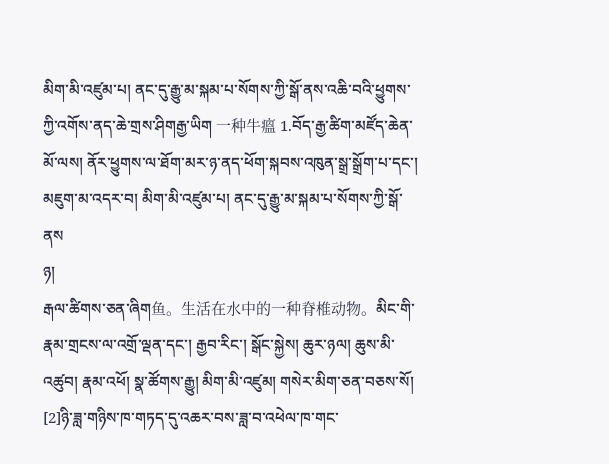མིག་མི་འཛུམ་པ། ནང་དུ་རྒྱུ་མ་སྐམ་པ་སོགས་ཀྱི་སྒོ་ནས་འཆི་བའི་ཕྱུགས་ཀྱི་འགོས་ནད་ཆེ་གྲས་ཤིགརྒྱ་ཡིག 一种牛瘟 1.བོད་རྒྱ་ཚིག་མཛོད་ཆེན་མོ་ལས། ནོར་ཕྱུགས་ལ་ཐོག་མར་ཉ་ནད་ཕོག་སྐབས་འཁུན་སྒྲ་སྒྲོག་པ་དང་། མཇུག་མ་འདར་བ། མིག་མི་འཛུམ་པ། ནང་དུ་རྒྱུ་མ་སྐམ་པ་སོགས་ཀྱི་སྒོ་ནས
ཉ།
རྒལ་ཚིགས་ཅན་ཞིག鱼。生活在水中的一种脊椎动物。མིང་གི་རྣམ་གྲངས་ལ་འགྲོ་ལྡན་དང་། རྒྱབ་རིང་། སྒོང་སྐྱེས། ཆུར་ཉལ། ཆུས་མི་འཚུབ། རྣམ་འཕོ། སྣ་ཚོགས་རྒྱུ། མིག་མི་འཛུམ། གསེར་མིག་ཅན་བཅས་སོ། [2]ཉི་ཟླ་གཉིས་ཁ་གཏད་དུ་འཆར་བས་ཟླ་བ་འཕེལ་ཁ་གང་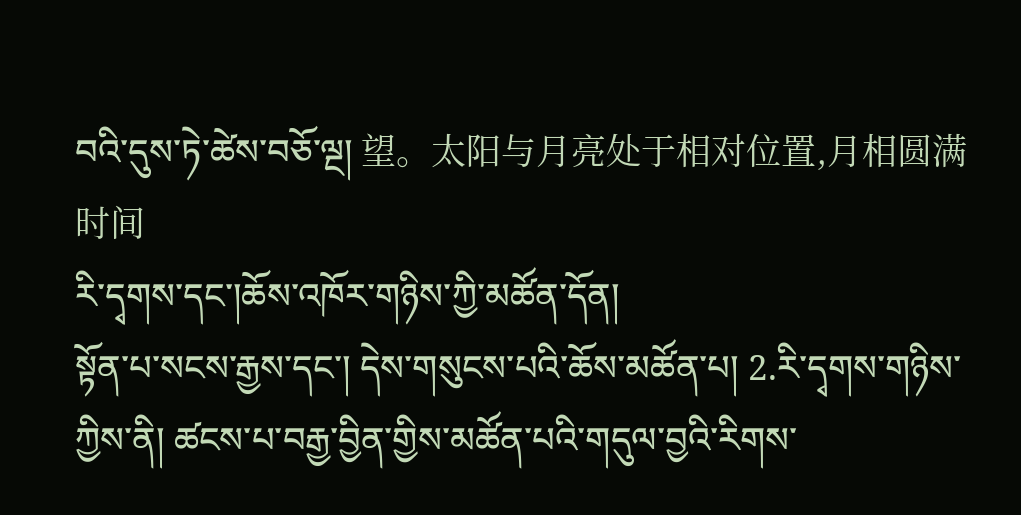བའི་དུས་ཏེ་ཚེས་བཅོ་ལྔ། 望。太阳与月亮处于相对位置,月相圆满时间
རི་དྭགས་དང་།ཆོས་འཁོར་གཉིས་ཀྱི་མཚོན་དོན།
སྟོན་པ་སངས་རྒྱས་དང་། དེས་གསུངས་པའི་ཆོས་མཚོན་པ། 2.རི་དྭགས་གཉིས་ཀྱིས་ནི། ཚངས་པ་བརྒྱ་བྱིན་གྱིས་མཚོན་པའི་གདུལ་བྱའི་རིགས་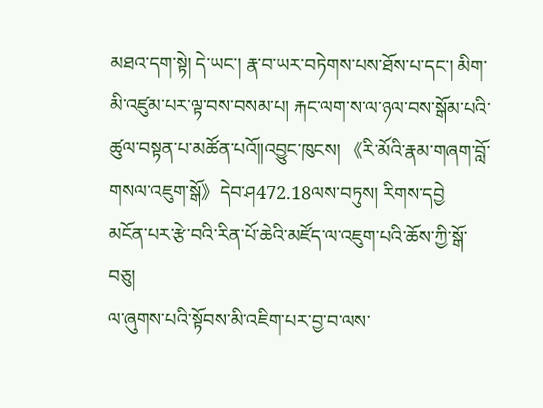མཐའ་དག་སྟེ། དེ་ཡང་། རྣ་བ་ཡར་བཏེགས་པས་ཐོས་པ་དང་། མིག་མི་འཛུམ་པར་ལྟ་བས་བསམ་པ། རྐང་ལག་ས་ལ་ཉལ་བས་སྒོམ་པའི་ཚུལ་བསྟན་པ་མཚོན་པའོ༎འབྱུང་ཁུངས། 《རི་མོའི་རྣམ་གཞག་བློ་གསལ་འཇུག་སྒོ》དེབ་ཤ472.18ལས་བཏུས། རིགས་དབྱེ
མངོན་པར་རྩེ་བའི་རིན་པོ་ཆེའི་མཛོད་ལ་འཇུག་པའི་ཆོས་ཀྱི་སྒོ་བཅུ།
ལ་ཞུགས་པའི་སྟོབས་མི་འཇིག་པར་བྱ་བ་ལས་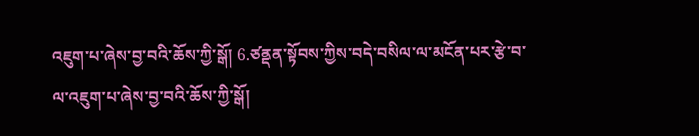འཇུག་པ་ཞེས་བྱ་བའི་ཆོས་ཀྱི་སྒོ། 6.ཙནྡན་སྟོབས་ཀྱིས་བདེ་བསིལ་ལ་མངོན་པར་རྩེ་བ་ལ་འཇུག་པ་ཞེས་བྱ་བའི་ཆོས་ཀྱི་སྒོ།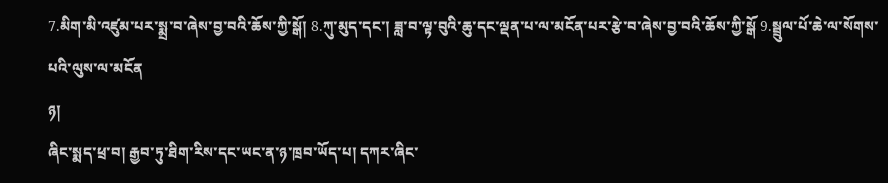7.མིག་མི་འཛུམ་པར་སྨྲ་བ་ཞེས་བྱ་བའི་ཆོས་ཀྱི་སྒོ། 8.ཀུ་མུད་དང་། ཟླ་བ་ལྟ་བུའི་ཆུ་དང་ལྡན་པ་ལ་མངོན་པར་རྩེ་བ་ཞེས་བྱ་བའི་ཆོས་ཀྱི་སྒོ 9.སྦྲུལ་པོ་ཆེ་ལ་སོགས་པའི་ལུས་ལ་མངོན
ཉ།
ཞིང་སྨད་ཕྲ་བ། རྒྱབ་ཏུ་ཐིག་རིས་དང་ཡང་ན་ཉ་ཁྲབ་ཡོད་པ། དཀར་ཞིང་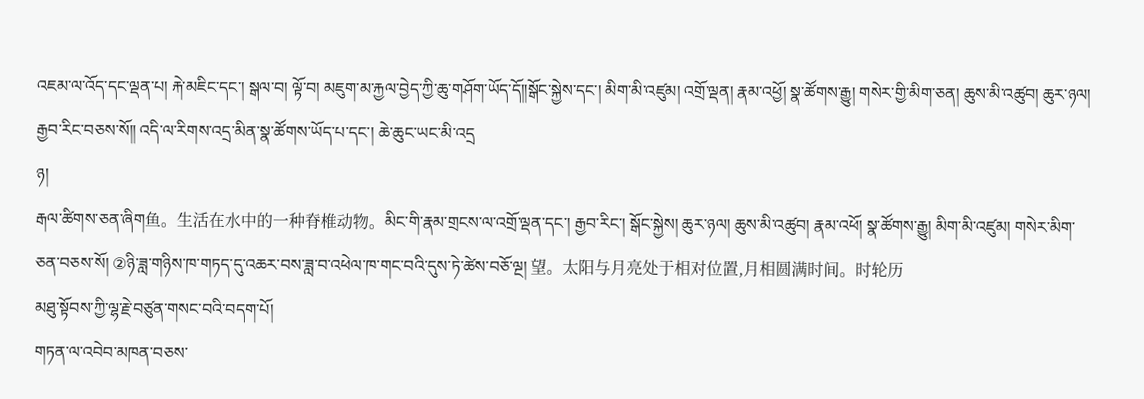འཇམ་ལ་འོད་དང་ལྡན་པ། རྐེ་མཇིང་དང་། སྒལ་བ། ལྟོ་བ། མཇུག་མ་རྐྱལ་བྱེད་ཀྱི་ཆུ་གཤོག་ཡོད་དོ༎སྒོང་སྐྱེས་དང་། མིག་མི་འཛུམ། འགྲོ་ལྡན། རྣམ་འཕྱོ། སྣ་ཚོགས་རྒྱུ། གསེར་གྱི་མིག་ཅན། ཆུས་མི་འཚུབ། ཆུར་ཉལ། རྒྱབ་རིང་བཅས་སོ༎ འདི་ལ་རིགས་འདྲ་མིན་སྣ་ཚོགས་ཡོད་པ་དང་། ཆེ་ཆུང་ཡང་མི་འདྲ
ཉ།
རྒལ་ཚིགས་ཅན་ཞིག鱼。生活在水中的一种脊椎动物。མིང་གི་རྣམ་གྲངས་ལ་འགྲོ་ལྡན་དང་། རྒྱབ་རིང་། སྒོང་སྐྱེས། ཆུར་ཉལ། ཆུས་མི་འཚུབ། རྣམ་འཕོ། སྣ་ཚོགས་རྒྱུ། མིག་མི་འཛུམ། གསེར་མིག་ཅན་བཅས་སོ། ②ཉི་ཟླ་གཉིས་ཁ་གཏད་དུ་འཆར་བས་ཟླ་བ་འཕེལ་ཁ་གང་བའི་དུས་ཏེ་ཚེས་བཅོ་ལྔ། 望。太阳与月亮处于相对位置,月相圆满时间。时轮历
མཐུ་སྟོབས་ཀྱི་ལྷ་རྗེ་བཙུན་གསང་བའི་བདག་པོ།
གཏན་ལ་འབེབ་མཁན་བཅས་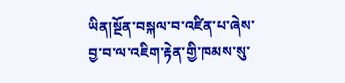ཡིན།སྔོན་བསྐལ་བ་འཛིན་པ་ཞེས་བྱ་བ་ལ་འཇིག་རྟེན་གྱི་ཁམས་སུ་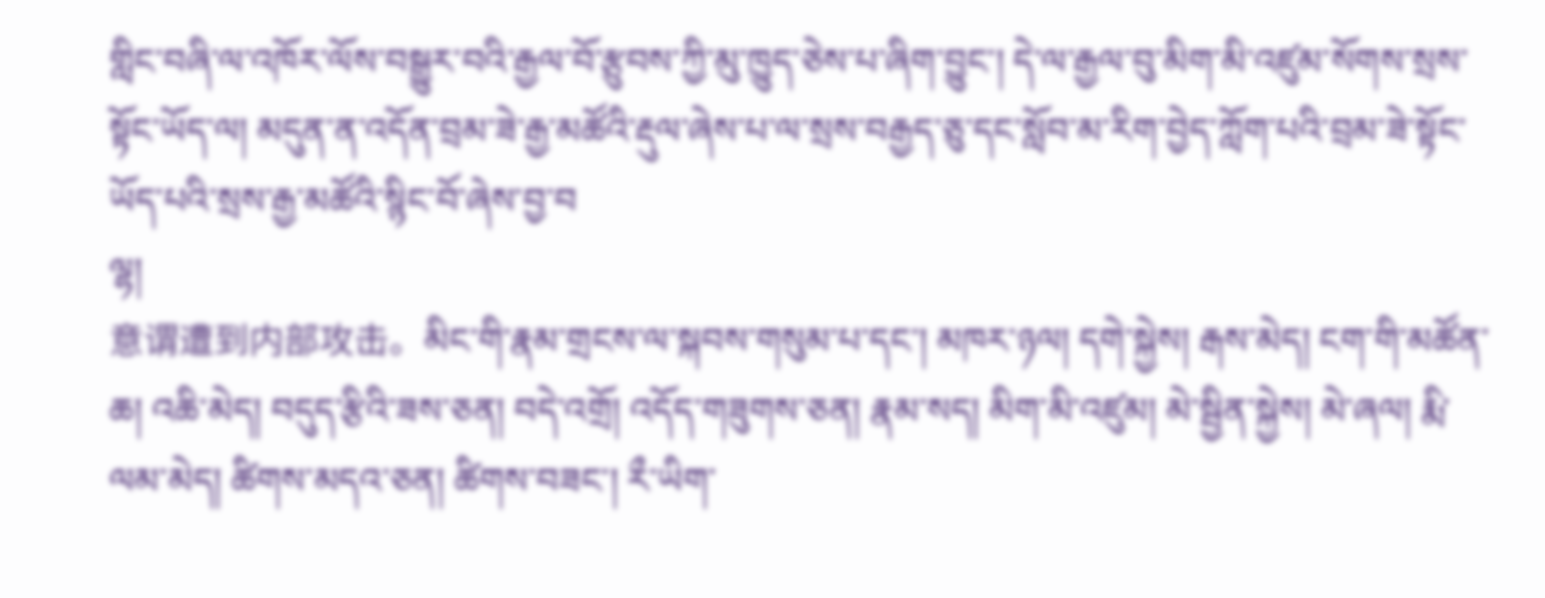གླིང་བཞི་ལ་འཁོར་ལོས་བསྒྱུར་བའི་རྒྱལ་བོ་རྩུབས་ཀྱི་མུ་ཁྱུད་ཅེས་པ་ཞིག་བྱུང་། དེ་ལ་རྒྱལ་བུ་མིག་མི་འཛུམ་སོགས་སྲས་སྟོང་ཡོད་ལ། མདུན་ན་འདོན་བྲམ་ཟེ་རྒྱ་མཚོའི་རྡུལ་ཞེས་པ་ལ་སྲས་བརྒྱད་ཅུ་དང་སློབ་མ་རིག་བྱེད་ཀློག་པའི་བྲམ་ཟེ་སྟོང་ཡོད་པའི་སྲས་རྒྱ་མཚོའི་སྙིང་བོ་ཞེས་བྱ་བ
ལྷ།
意谓遭到内部攻击。མིང་གི་རྣམ་གྲངས་ལ་སྐབས་གསུམ་པ་དང་། མཁར་ཉལ། དགེ་སྐྱེས། རྒས་མེད། ངག་གི་མཚོན་ཆ། འཆི་མེད། བདུད་རྩིའི་ཟས་ཅན། བདེ་འགྲོ། འདོད་གཟུགས་ཅན། རྣམ་སད། མིག་མི་འཛུམ། མེ་སྦྱིན་སྐྱེས། མེ་ཞལ། རྨི་ལམ་མེད། ཚིགས་མདའ་ཅན། ཚིགས་བཟང་། རྀ་ཡིག་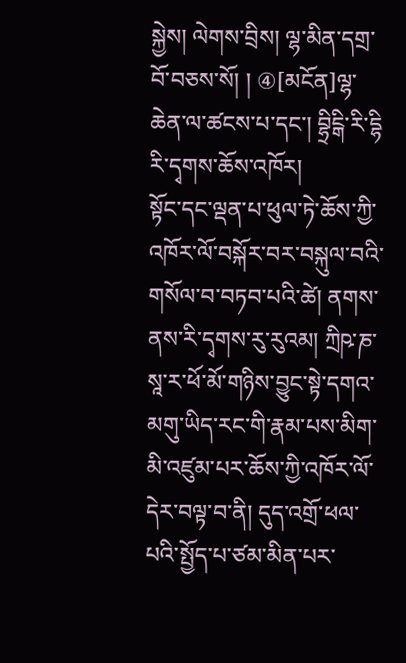སྐྱེས། ལེགས་བྲིས། ལྷ་མིན་དགྲ་བོ་བཅས་སོ། ། ④[མངོན]ལྷ་ཆེན་ལ་ཚངས་པ་དང་། བྷྲིངྒི་རི་དྷི
རི་དྭགས་ཆོས་འཁོར།
སྟོང་དང་ལྡན་པ་ཕུལ་ཏེ་ཆོས་ཀྱི་འཁོར་ལོ་བསྐོར་བར་བསྐུལ་བའི་གསོལ་བ་བཏབ་པའི་ཚེ། ནགས་ནས་རི་དྭགས་རུ་རུའམ། ཀྲིཥ་ཎ་སཱ་ར་ཕོ་མོ་གཉིས་བྱུང་སྟེ་དགའ་མགུ་ཡིད་རང་གི་རྣམ་པས་མིག་མི་འཛུམ་པར་ཆོས་ཀྱི་འཁོར་ལོ་དེར་བལྟ་བ་ནི། དུད་འགྲོ་ཕལ་པའི་སྤྱོད་པ་ཙམ་མིན་པར་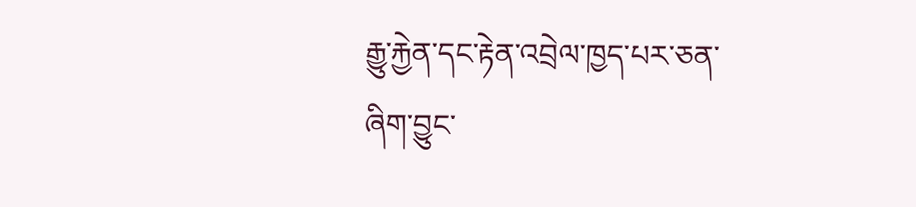རྒྱུ་རྐྱེན་དང་རྟེན་འབྲེལ་ཁྱད་པར་ཅན་ཞིག་བྱུང་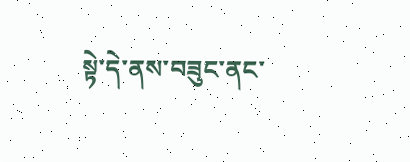སྟེ་དེ་ནས་བཟུང་ནང་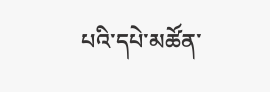པའི་དཔེ་མཚོན་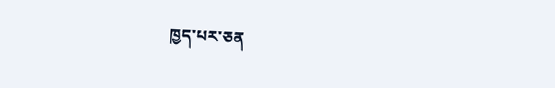ཁྱད་པར་ཅན